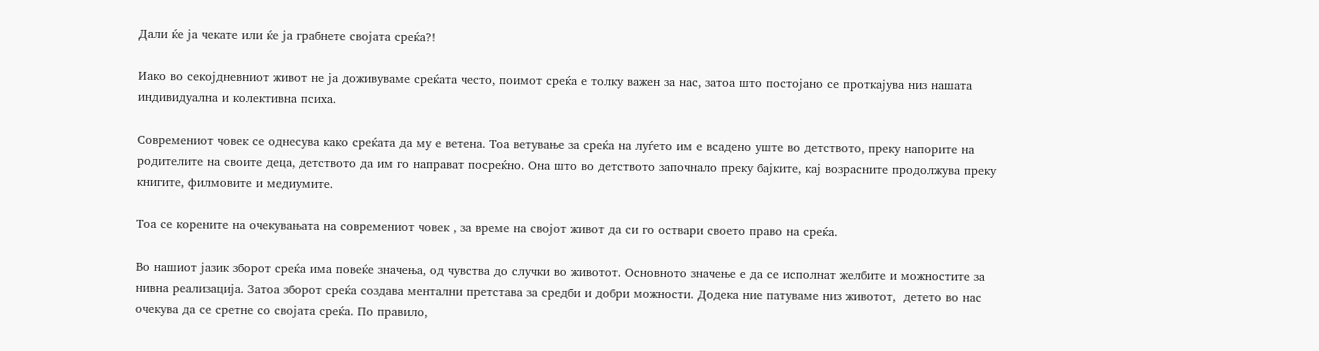Дали ќе ја чекате или ќе ја грабнете својата среќа?!

Иако во секојдневниот живот не ја доживуваме среќата често, поимот среќа е толку важен за нас, затоа што постојано се проткајува низ нашата индивидуална и колективна психа.

Современиот човек се однесува како среќата да му е ветена. Тоа ветување за среќа на луѓето им е всадено уште во детството, преку напорите на родителите на своите деца, детството да им го направат посреќно. Она што во детството започнало преку бајките, кај возрасните продолжува преку книгите, филмовите и медиумите.

Тоа се корените на очекувањата на современиот човек , за време на својот живот да си го оствари своето право на среќа.

Во нашиот јазик зборот среќа има повеќе значења, од чувства до случки во животот. Основното значење е да се исполнат желбите и можностите за нивна реализација. Затоа зборот среќа создава ментални претстава за средби и добри можности. Додека ние патуваме низ животот,  детето во нас очекува да се сретне со својата среќа. По правило,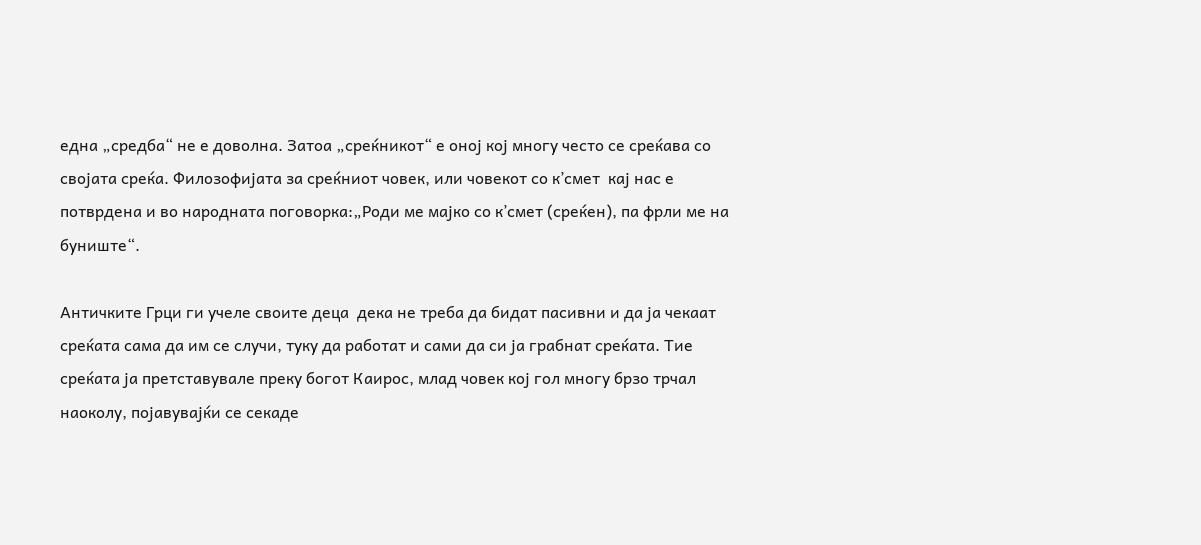една „средба“ не е доволна. Затоа „среќникот“ е оној кој многу често се среќава со својата среќа. Филозофијата за среќниот човек, или човекот со к’смет  кај нас е потврдена и во народната поговорка:„Роди ме мајко со к’смет (среќен), па фрли ме на буниште“.

Античките Грци ги учеле своите деца  дека не треба да бидат пасивни и да ја чекаат среќата сама да им се случи, туку да работат и сами да си ја грабнат среќата. Тие среќата ја претставувале преку богот Каирос, млад човек кој гол многу брзо трчал наоколу, појавувајќи се секаде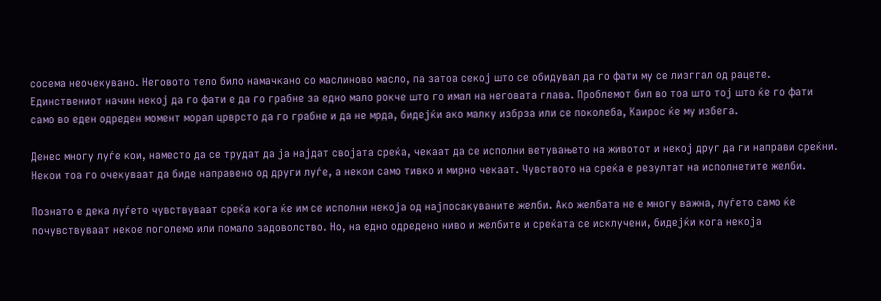сосема неочекувано. Неговото тело било намачкано со маслиново масло, па затоа секој што се обидувал да го фати му се лизггал од рацете. Единствениот начин некој да го фати е да го грабне за едно мало рокче што го имал на неговата глава. Проблемот бил во тоа што тој што ќе го фати само во еден одреден момент морал црврсто да го грабне и да не мрда, бидејќи ако малку избрза или се поколеба, Каирос ќе му избега.

Денес многу луѓе кои, наместо да се трудат да ја најдат својата среќа, чекаат да се исполни ветувањето на животот и некој друг да ги направи среќни. Некои тоа го очекуваат да биде направено од други луѓе, а некои само тивко и мирно чекаат. Чувството на среќа е резултат на исполнетите желби.

Познато е дека луѓето чувствуваат среќа кога ќе им се исполни некоја од најпосакуваните желби. Ако желбата не е многу важна, луѓето само ќе почувствуваат некое поголемо или помало задоволство. Но, на едно одредено ниво и желбите и среќата се исклучени, бидејќи кога некоја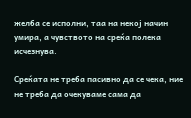желба се исполни, таа на некој начин умира, а чувството на среќа полека исчезнува.

Среќата не треба пасивно да се чека, ние не треба да очекуваме сама да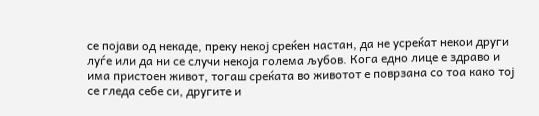се појави од некаде, преку некој среќен настан, да не усреќат некои други луѓе или да ни се случи некоја голема љубов. Кога едно лице е здраво и има пристоен живот, тогаш среќата во животот е поврзана со тоа како тој се гледа себе си, другите и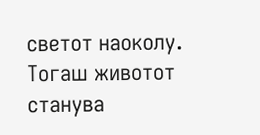светот наоколу. Тогаш животот станува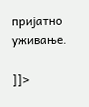пријатно уживање.

]]>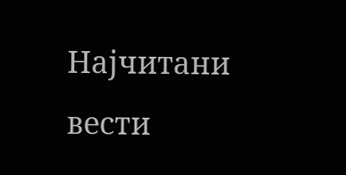Најчитани вести